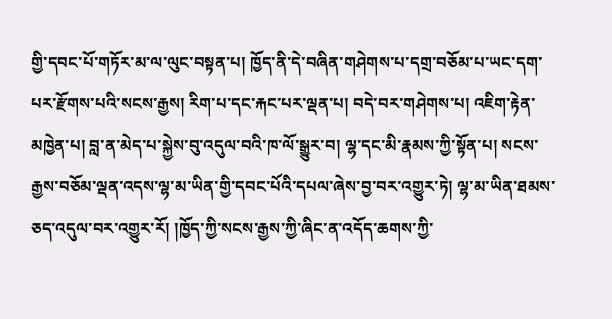གྱི་དབང་པོ་གཏོར་མ་ལ་ལུང་བསྟན་པ། ཁྱོད་ནི་དེ་བཞིན་གཤེགས་པ་དགྲ་བཅོམ་པ་ཡང་དག་པར་རྫོགས་པའི་སངས་རྒྱས། རིག་པ་དང་རྐང་པར་ལྡན་པ། བདེ་བར་གཤེགས་པ། འཇིག་རྟེན་མཁྱེན་པ། བླ་ན་མེད་པ་སྐྱེས་བུ་འདུལ་བའི་ཁ་ལོ་སྒྱུར་བ། ལྷ་དང་མི་རྣམས་ཀྱི་སྟོན་པ། སངས་རྒྱས་བཅོམ་ལྡན་འདས་ལྷ་མ་ཡིན་གྱི་དབང་པོའི་དཔལ་ཞེས་བྱ་བར་འགྱུར་ཏེ། ལྷ་མ་ཡིན་ཐམས་ཅད་འདུལ་བར་འགྱུར་རོ། །ཁྱོད་ཀྱི་སངས་རྒྱས་ཀྱི་ཞིང་ན་འདོད་ཆགས་ཀྱི་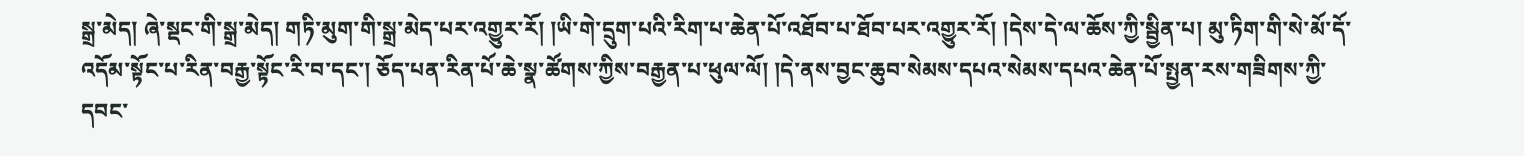སྒྲ་མེད། ཞེ་སྡང་གི་སྒྲ་མེད། གཏི་མུག་གི་སྒྲ་མེད་པར་འགྱུར་རོ། །ཡི་གེ་དྲུག་པའི་རིག་པ་ཆེན་པོ་འཐོབ་པ་ཐོབ་པར་འགྱུར་རོ། །དེས་དེ་ལ་ཆོས་ཀྱི་སྦྱིན་པ། མུ་ཏིག་གི་སེ་མོ་དོ་འདོམ་སྟོང་པ་རིན་བརྒྱ་སྟོང་རི་བ་དང་། ཅོད་པན་རིན་པོ་ཆེ་སྣ་ཚོགས་ཀྱིས་བརྒྱན་པ་ཕུལ་ལོ། །དེ་ནས་བྱང་ཆུབ་སེམས་དཔའ་སེམས་དཔའ་ཆེན་པོ་སྤྱན་རས་གཟིགས་ཀྱི་དབང་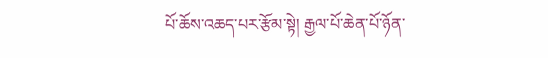པོ་ཆོས་འཆད་པར་རྩོམ་སྟེ། རྒྱལ་པོ་ཆེན་པོ་ཉོན་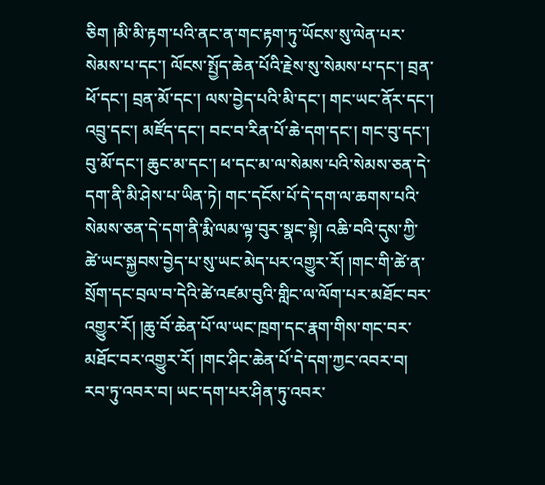ཅིག །མི་མི་རྟག་པའི་ནང་ན་གང་རྟག་ཏུ་ཡོངས་སུ་ལེན་པར་སེམས་པ་དང་། ལོངས་སྤྱོད་ཆེན་པོའི་རྗེས་སུ་སེམས་པ་དང་། བྲན་ཕོ་དང་། བྲན་མོ་དང་། ལས་བྱེད་པའི་མི་དང་། གང་ཡང་ནོར་དང་། འབྲུ་དང་། མཛོད་དང་། བང་བ་རིན་པོ་ཆེ་དག་དང་། གང་བུ་དང་། བུ་མོ་དང་། ཆུང་མ་དང་། ཕ་དང་མ་ལ་སེམས་པའི་སེམས་ཅན་དེ་དག་ནི་མི་ཤེས་པ་ཡིན་ཏེ། གང་དངོས་པོ་དེ་དག་ལ་ཆགས་པའི་སེམས་ཅན་དེ་དག་ནི་རྨི་ལམ་ལྟ་བུར་སྣང་སྟེ། འཆི་བའི་དུས་ཀྱི་ཚེ་ཡང་སྐྱབས་བྱེད་པ་སུ་ཡང་མེད་པར་འགྱུར་རོ། །གང་གི་ཚེ་ན་སྲོག་དང་བྲལ་བ་དེའི་ཚེ་འཛམ་བུའི་གླིང་ལ་ལོག་པར་མཐོང་བར་འགྱུར་རོ། །ཆུ་བོ་ཆེན་པོ་ལ་ཡང་ཁྲག་དང་རྣག་གིས་གང་བར་མཐོང་བར་འགྱུར་རོ། །གང་ཤིང་ཆེན་པོ་དེ་དག་ཀྱང་འབར་བ། རབ་ཏུ་འབར་བ། ཡང་དག་པར་ཤིན་ཏུ་འབར་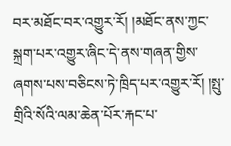བར་མཐོང་བར་འགྱུར་རོ། །མཐོང་ནས་ཀྱང་སྐྲག་པར་འགྱུར་ཞིང་དེ་ནས་གཞན་གྱིས་ཞགས་པས་བཅིངས་ཏེ་ཁྲིད་པར་འགྱུར་རོ། །སྤུ་གྲིའི་སོའི་ལམ་ཆེན་པོར་རྐང་པ་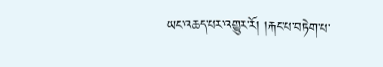ཡང་འཆད་པར་འགྱུར་རོ། །རྐང་པ་བཏེག་པ་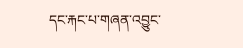དང་རྐང་པ་གཞན་འབྱུང་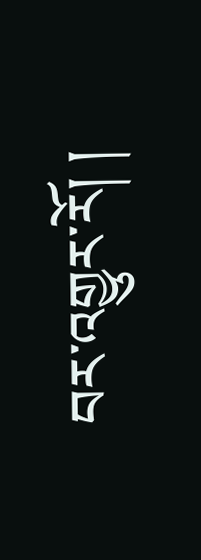བར་འགྱུར་རོ། །